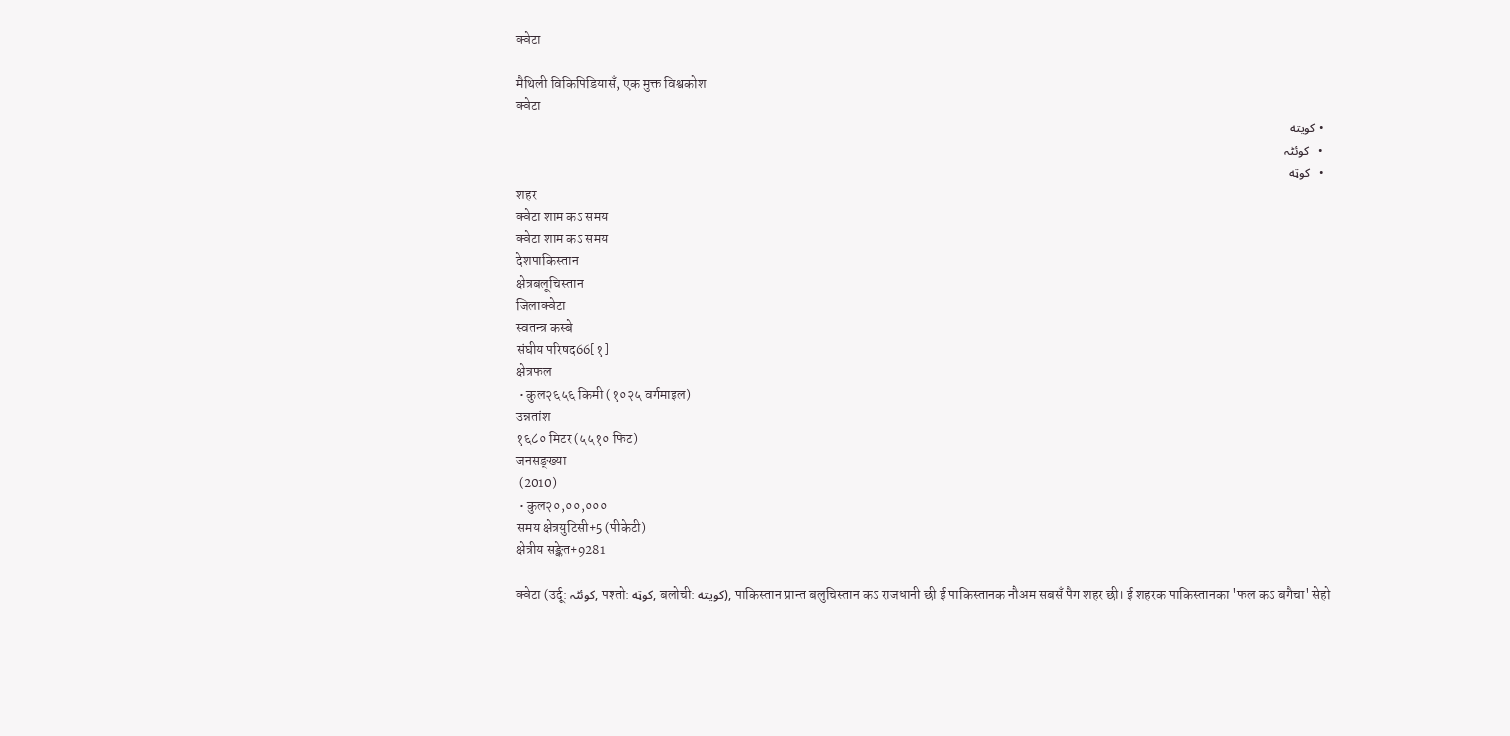क्वेटा

मैथिली विकिपिडियासँ, एक मुक्त विश्वकोश
क्वेटा
  • کویته
  •   کوئٹہ
  •   کوټه
शहर
क्वेटा शाम कऽ समय
क्वेटा शाम कऽ समय
देशपाकिस्तान
क्षेत्रबलूचिस्तान
जिलाक्वेटा
स्वतन्त्र कस्बे
संघीय परिषद66[१]
क्षेत्रफल
 • कुल२६५६ किमी (१०२५ वर्गमाइल)
उन्नतांश
१६८० मिटर (५५१० फिट)
जनसङ्ख्या
 (2010)
 • कुल२०,००,०००
समय क्षेत्रयुटिसी+5 (पीकेटी)
क्षेत्रीय सङ्केत+9281

क्वेटा (उर्दू: کوئٹہ, पश्तो: کوټه, बलोची: کویته), पाकिस्तान प्रान्त बलुचिस्तान कऽ राजधानी छी ई पाकिस्तानक नौअम सबसँ पैग शहर छी। ई शहरक पाकिस्तानका 'फल कऽ बगैचा' सेहो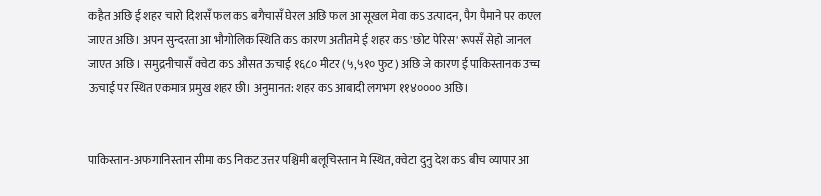कहैत अछि ई शहर चारो दिशसँ फल कऽ बगैचासँ घेरल अछि फल आ सूखल मेवा कऽ उत्पादन, पैग पैमाने पर कएल जाएत अछि। अपन सुन्दरता आ भौगोलिक स्थिति कऽ कारण अतीतमे ई शहर कऽ 'छोट पेरिस' रूपसँ सेहो जानल जाएत अछि । समुद्रनीचासँ क्वेटा कऽ औसत ऊचाई १६८० मीटर (५,५१० फुट) अछि जे कारण ई पाकिस्तानक उच्च ऊचाई पर स्थित एकमात्र प्रमुख शहर छी। अनुमानत: शहर कऽ आबादी लगभग ११४०००० अछि।


पाकिस्तान-अफगानिस्तान सीमा कऽ निकट उत्तर पश्चिमी बलूचिस्तान मे स्थित, क्वेटा दुनु देश कऽ बीच व्यापार आ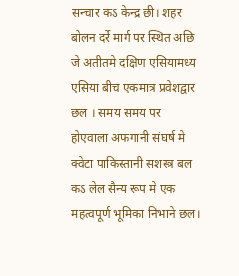सन्चार कऽ केन्द्र छी। शहर बोलन दर्रे मार्ग पर स्थित अछि जे अतीतमे दक्षिण एसियामध्य एसिया बीच एकमात्र प्रवेशद्वार छल । समय समय पर होएवाला अफगानी संघर्ष मे क्वेटा पाकिस्तानी सशस्त्र बल कऽ लेल सैन्य रूप मे एक महत्वपूर्ण भूमिका निभाने छल।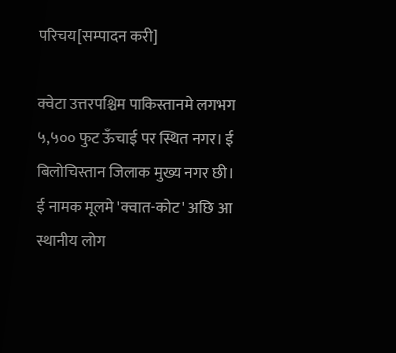परिचय[सम्पादन करी]

क्वेटा उत्तरपश्चिम पाकिस्तानमे लगभग ५,५०० फुट ऊँचाई पर स्थित नगर। ई बिलोचिस्तान जिलाक मुख्य नगर छी। ई नामक मूलमे 'क्वात-कोट' अछि आ स्थानीय लोग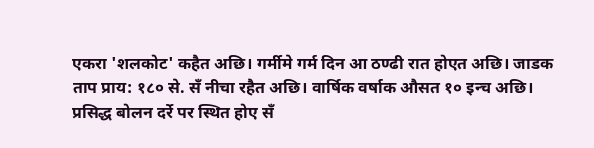एकरा 'शलकोट' कहैत अछि। गर्मीमे गर्म दिन आ ठण्ढी रात होएत अछि। जाडक ताप प्राय: १८० से. सँ नीचा रहैत अछि। वार्षिक वर्षाक औसत १० इन्च अछि। प्रसिद्ध बोलन दर्रे पर स्थित होए सँ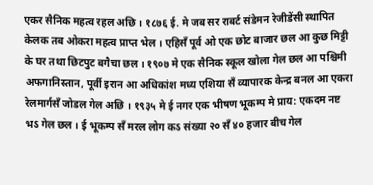एकर सैनिक महत्व रहल अछि । १८७६ ई. मे जब सर राबर्ट संडेमन रेजीडेंसी स्थापित केलक तब ओकरा महत्व प्राप्त भेल । एहिसँ पूर्व ओ एक छोट बाजार छल आ कुछ मिट्टी के घर तथा छिटपुट बगैचा छल । १९०७ मे एक सैनिक स्कूल खोला गेल छल आ पश्चिमी अफगानिस्तान, पूर्वी इरान आ अधिकांश मध्य एशिया सँ व्यापारक केन्द्र बनल आ एकरा रेलमार्गसँ जोडल गेल अछि । १९३५ मे ई नगर एक भीषण भूकम्प मे प्राय: एकदम नष्ट भऽ गेल छल । ई भूकम्प सँ मरल लोग कऽ संख्या २० सँ ४० हजार बीच गेल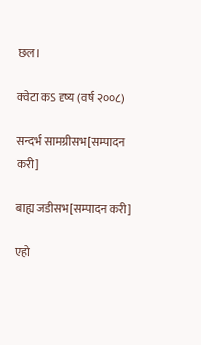छल।

क्वेटा कऽ दृष्य (वर्ष २००८)

सन्दर्भ सामग्रीसभ[सम्पादन करी]

बाह्य जडीसभ[सम्पादन करी]

एहो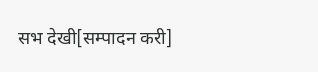सभ देखी[सम्पादन करी]